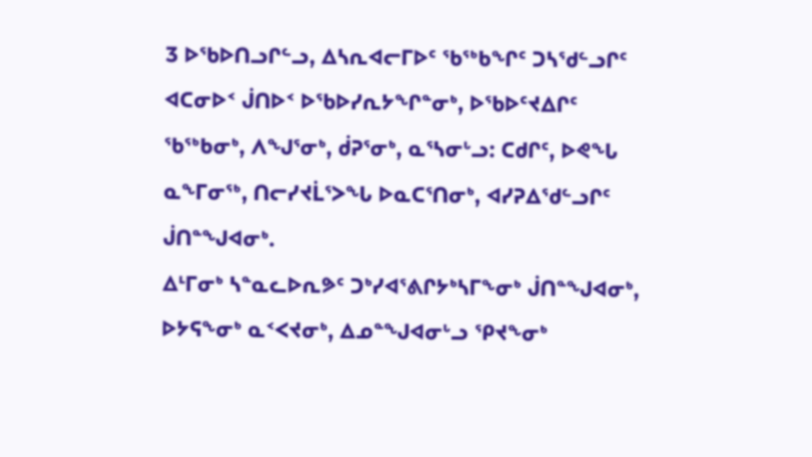3 ᐅᖃᐅᑎᓗᒋᓪᓗ, ᐃᓴᕆᐊᓕᒥᐅᑦ ᖃᖅᑲᖏᑦ ᑐᓴᖁᓪᓗᒋᑦ ᐊᑕᓂᐅᑉ ᒎᑎᐅᑉ ᐅᖃᐅᓯᕆᔭᖏᓐᓂᒃ, ᐅᖃᐅᑦᔪᐃᒋᑦ ᖃᖅᑲᓂᒃ, ᐱᖑᕐᓂᒃ, ᑰᕈᕐᓂᒃ, ᓇᕐᓴᓂᒡᓗ: ᑕᑯᒋᑦ, ᐅᕙᖓ ᓇᖕᒥᓂᖅ, ᑎᓕᓯᔪᒫᕐᐳᖓ ᐅᓇᑕᕐᑎᓂᒃ, ᐊᓯᕈᐃᖁᓪᓗᒋᑦ ᒎᑎᓐᖑᐊᓂᒃ.
ᐃᒻᒥᓂᒃ ᓴᓐᓇᓚᐅᕆᕗᑦ ᑐᒃᓯᐊᕐᕕᒋᔭᒃᓴᒥᖕᓂᒃ ᒎᑎᓐᖑᐊᓂᒃ, ᐅᔭᕋᖕᓂᒃ ᓇᑉᐸᔪᓂᒃ, ᐃᓄᓐᖑᐊᓂᒡᓗ ᕿᔪᖕᓂᒃ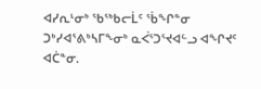ᐊᓯᕆᒻᓂᒃ ᖃᖅᑲᓕᒫᑦ ᖄᖏᓐᓂ ᑐᒃᓯᐊᕐᕕᒃᓴᒥᖕᓂᒃ ᓇᐹᕐᑐᕐᔪᐊᓪᓗ ᐊᖏᔪᑦ ᐊᑖᓐᓂ.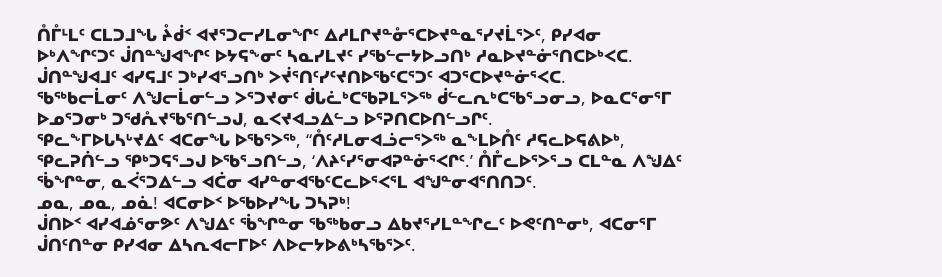ᑍᒤᒻᒪᑦ ᑕᒪᑐᒧᖓ ᔧᑰᑉ ᐊᔪᕐᑐᓕᓯᒪᓂᖏᑦ ᐃᓱᒪᒋᔪᓐᓁᕐᑕᐅᔪᓐᓇᕐᓯᔪᒫᕐᐳᑦ, ᑭᓯᐊᓂ ᐅᒃᐱᖏᑦᑐᑦ ᒎᑎᓐᖑᐊᖏᑦ ᐅᔭᕋᖕᓂᑦ ᓴᓇᓯᒪᔪᑦ ᓯᖃᓪᓕᔭᐅᓗᑎᒃ ᓱᓇᐅᔪᓐᓃᕐᑎᑕᐅᒃᐸᑕ. ᒎᑎᓐᖑᐊᒧᑦ ᐊᓯᕋᒧᑦ ᑐᒃᓯᐊᕐᓗᑎᒃ ᐳᔫᕐᑎᑦᓯᑦᔪᑎᐅᖃᑦᑕᕐᑐᑦ ᐊᑐᕐᑕᐅᔪᓐᓃᕐᐸᑕ.
ᖃᖅᑲᓕᒫᓂᑦ ᐱᖑᓕᒫᓂᓪᓗ ᐳᕐᑐᔪᓂᑦ ᑰᒐᓛᒃᑕᖃᕈᒪᕐᐳᖅ ᑰᓪᓚᕆᒃᑕᖃᕐᓗᓂᓗ, ᐅᓇᑕᕐᓂᕐᒥ ᐅᓄᕐᑐᓂᒃ ᑐᖁᕅᔪᖃᕐᑎᓪᓗᒍ, ᓇᐸᔪᐊᓗᐃᓪᓗ ᐅᕐᕈᑎᑕᐅᑎᓪᓗᒋᑦ.
ᕿᓚᖕᒥᐅᒐᓴᒡᔪᐃᑦ ᐊᑕᓂᖓ ᐅᖃᕐᐳᖅ, “ᑍᑦᓱᒪᓂᐊᓘᓕᕐᐳᖅ ᓇᖕᒪᐅᑍᑦ ᓱᕋᓚᐅᕋᕕᐅᒃ, ᕿᓚᕈᑏᓪᓗ ᕿᒃᑐᕋᕐᓗᒍ ᐅᖃᕐᓗᑎᓪᓗ, ‘ᐱᔨᑦᓯᕐᓂᐊᕈᓐᓃᕐᐸᒋᑦ.’ ᑍᒤᓚᐅᕐᐳᕐᓗ ᑕᒪᓐᓇ ᐱᖑᐃᑦ ᖄᖏᓐᓂ, ᓇᐹᕐᑐᐃᓪᓗ ᐊᑖᓂ ᐊᓯᓐᓂᐊᖃᑦᑕᓚᐅᕐᐸᕐᒪ ᐊᖑᓐᓂᐊᕐᑎᑎᑐᑦ.
ᓄᓇ, ᓄᓇ, ᓄᓈ! ᐊᑕᓂᐅᑉ ᐅᖃᐅᓯᖓ ᑐᓴᕈᒃ!
ᒎᑎᐅᑉ ᐊᓯᐊᓅᕐᓂᕗᑦ ᐱᖑᐃᑦ ᖄᖏᓐᓂ ᖃᖅᑲᓂᓗ ᐃᑲᔪᕐᓯᒪᓐᖏᓚᑦ ᐅᕙᑦᑎᓐᓂᒃ, ᐊᑕᓂᕐᒥ ᒎᑎᑦᑎᓐᓂ ᑭᓯᐊᓂ ᐃᓴᕆᐊᓕᒥᐅᑦ ᐱᐅᓕᔭᐅᕕᒃᓴᖃᕐᐳᑦ.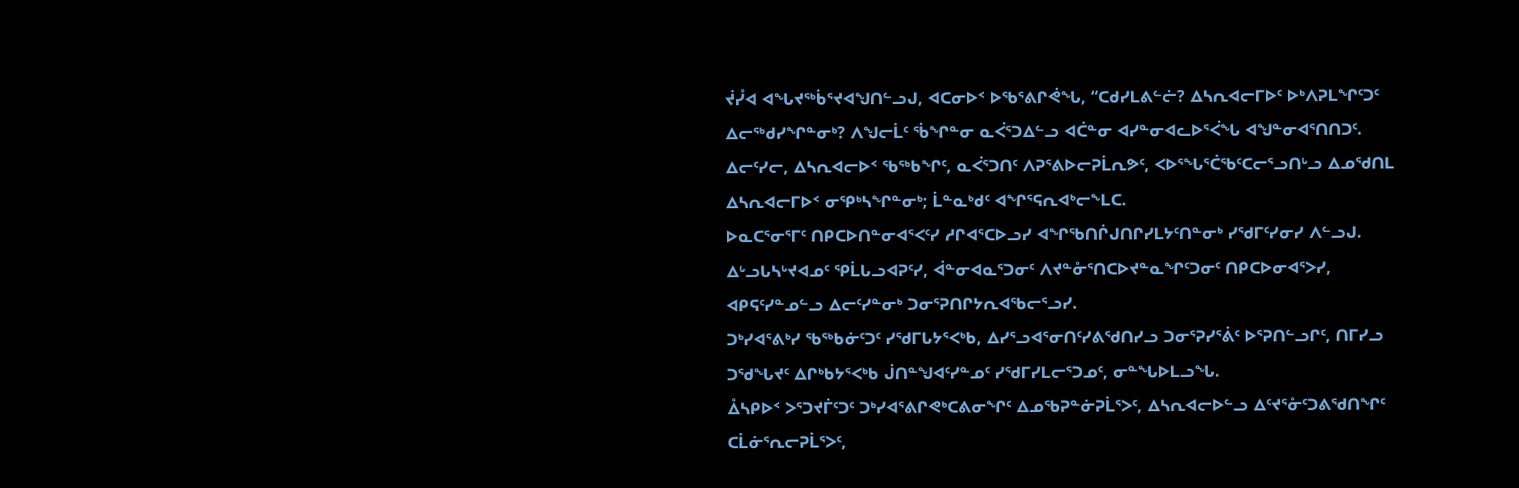ᔫᓮᐊ ᐊᖓᔪᖅᑳᕐᔪᐊᖑᑎᓪᓗᒍ, ᐊᑕᓂᐅᑉ ᐅᖃᕐᕕᒋᕚᖓ, “ᑕᑯᓯᒪᕕᓪᓖ? ᐃᓴᕆᐊᓕᒥᐅᑦ ᐅᒃᐱᕈᒪᖏᑦᑐᑦ ᐃᓕᖅᑯᓯᖏᓐᓂᒃ? ᐱᖑᓕᒫᑦ ᖄᖏᓐᓂ ᓇᐹᕐᑐᐃᓪᓗ ᐊᑖᓐᓂ ᐊᓯᓐᓂᐊᓚᐅᕐᐹᖓ ᐊᖑᓐᓂᐊᕐᑎᑎᑐᑦ.
ᐃᓕᑦᓯᓕ, ᐃᓴᕆᐊᓕᐅᑉ ᖃᖅᑲᖏᑦ, ᓇᐹᕐᑐᑎᑦ ᐱᕈᕐᕕᐅᓕᕈᒫᕆᕗᑦ, ᐸᐅᕐᖓᕐᑖᖃᑦᑕᓕᕐᓗᑎᒡᓗ ᐃᓄᖁᑎᒪ ᐃᓴᕆᐊᓕᒥᐅᑉ ᓂᕿᒃᓴᖏᓐᓂᒃ; ᒫᓐᓇᒃᑯᑦ ᐊᖏᕐᕋᕆᐊᒃᓕᖕᒪᑕ.
ᐅᓇᑕᕐᓂᕐᒥᑦ ᑎᑭᑕᐅᑎᓐᓂᐊᕐᐸᑦᓯ ᓱᒋᐊᕐᑕᐅᓗᓯ ᐊᖏᖃᑎᒌᒍᑎᒋᓯᒪᔭᑦᑎᓐᓂᒃ ᓯᖁᒥᑦᓯᓂᓯ ᐱᓪᓗᒍ. ᐃᒡᓗᒐᓴᒡᔪᐊᓄᑦ ᕿᒫᒐᓗᐊᕈᑦᓯ, ᐋᓐᓂᐊᓇᕐᑐᓂᑦ ᐱᔪᓐᓁᕐᑎᑕᐅᔪᓐᓇᖏᑦᑐᓂᑦ ᑎᑭᑕᐅᓂᐊᕐᐳᓯ, ᐊᑭᕋᑦᓯᓐᓄᓪᓗ ᐃᓕᑦᓯᓐᓂᒃ ᑐᓂᕐᕈᑎᒋᔭᕆᐊᖃᓕᕐᓗᓯ.
ᑐᒃᓯᐊᕐᕕᒃᓯ ᖃᖅᑲᓃᑦᑐᑦ ᓯᖁᒥᒐᔭᕐᐸᒃᑲ, ᐃᓯᕐᓗᐊᕐᓂᑎᑦᓯᕕᖁᑎᓯᓗ ᑐᓂᕐᕈᓯᕐᕖᑦ ᐅᕐᕈᑎᓪᓗᒋᑦ, ᑎᒥᓯᓗ ᑐᖁᖓᔪᑦ ᐃᒋᒃᑲᔭᕐᐸᒃᑲ ᒎᑎᓐᖑᐊᑦᓯᓐᓄᑦ ᓯᖁᒥᓯᒪᓕᕐᑐᓄᑦ, ᓂᓐᖓᐅᒪᓗᖓ.
ᐂᓴᑭᐅᑉ ᐳᕐᑐᔪᒦᑦᑐᑦ ᑐᒃᓯᐊᕐᕕᒋᕙᒃᑕᕕᓂᖏᑦ ᐃᓄᖃᕈᓐᓃᕈᒫᕐᐳᑦ, ᐃᓴᕆᐊᓕᐅᓪᓗ ᐃᑦᔪᕐᓁᑦᑐᕕᖁᑎᖏᑦ ᑕᒫᓃᕐᕆᓕᕈᒫᕐᐳᑦ,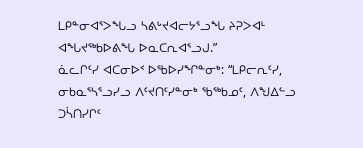ᒪᑭᓐᓂᐊᕐᐳᖓᓗ ᓴᕕᒡᔪᐊᓕᔭᕐᓗᖓ ᔨᕈᐳᐊᒻ ᐊᖓᔪᖅᑲᐅᕕᖓ ᐅᓇᑕᕆᐊᕐᓗᒍ.”
ᓈᓚᒋᑦᓯ ᐊᑕᓂᐅᑉ ᐅᖃᐅᓯᖏᓐᓂᒃ: “ᒪᑭᓕᕆᑦᓯ, ᓂᑲᓇᕐᓴᕐᓗᓯᓗ ᐱᑦᔪᑎᑦᓯᓐᓂᒃ ᖃᖅᑲᓄᑦ, ᐱᖑᐃᓪᓗ ᑐᓵᑎᓯᒋᑦ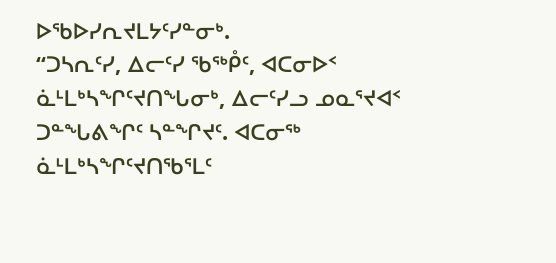ᐅᖃᐅᓯᕆᔪᒪᔭᑦᓯᓐᓂᒃ.
“ᑐᓴᕆᑦᓯ, ᐃᓕᑦᓯ ᖃᖅᑬᑦ, ᐊᑕᓂᐅᑉ ᓈᒻᒪᒃᓴᖏᑦᔪᑎᖓᓂᒃ, ᐃᓕᑦᓯᓗ ᓄᓇᕐᔪᐊᑉ ᑐᓐᖓᕕᖏᑦ ᓴᓐᖏᔪᑦ. ᐊᑕᓂᖅ ᓈᒻᒪᒃᓴᖏᑦᔪᑎᖃᕐᒪᑦ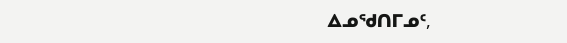ᐃᓄᖁᑎᒥᓄᑦ,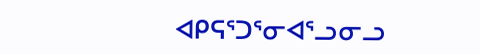ᐊᑭᕋᕐᑐᕐᓂᐊᕐᓗᓂᓗ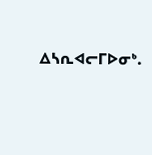ᐃᓴᕆᐊᓕᒥᐅᓂᒃ.